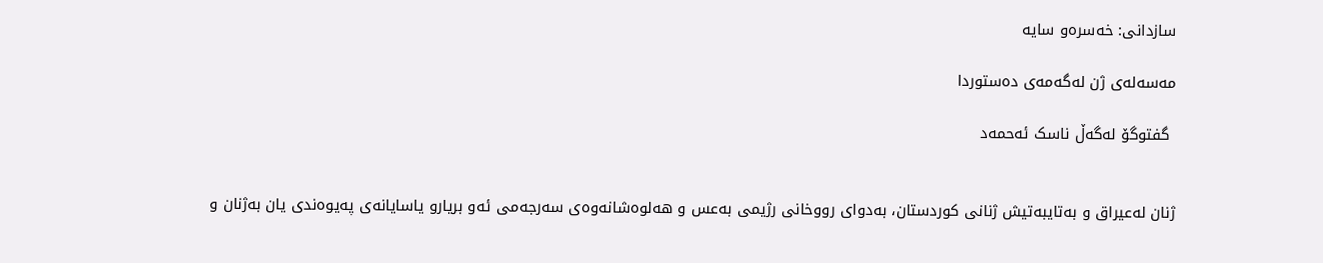سازدانى: خه‌سره‌و سایه‌

مه‌سه‌له‌ى ژن له‌گه‌مه‌ى ده‌ستوردا

 گفتوگۆ له‌گه‌ڵ ناسک ئه‌حمه‌د


ژنان له‌عیراق و به‌تایبه‌تیش ژنانى کوردستان، به‌دواى رووخانى رژیمى به‌عس و هه‌لوه‌شانه‌وه‌ى سه‌رجه‌مى ئه‌و بریارو یاسایانه‌ى په‌یوه‌ندى یان به‌ژنان و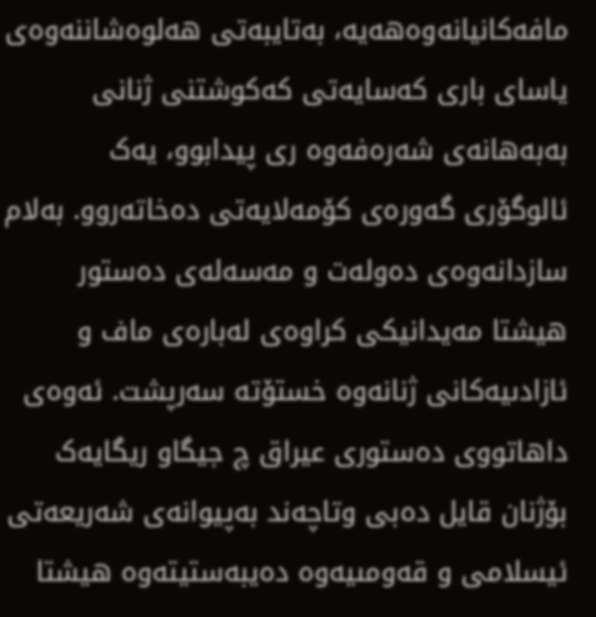مافه‌کانیانه‌وه‌هه‌یه‌، به‌تایبه‌تى هه‌لوه‌شاننه‌وه‌ى یاساى بارى که‌سایه‌تى که‌کوشتنى ژنانى به‌به‌هانه‌ى شه‌ره‌فه‌وه‌ رى پیدابوو، یه‌ک ئالوگۆرى گه‌وره‌ى کۆمه‌لایه‌تى ده‌خاته‌روو. به‌لام سازدانه‌وه‌ى ده‌وله‌ت و مه‌سه‌له‌ى ده‌ستور هیشتا مه‌یدانیکى کراوه‌ى له‌باره‌ى ماف و ئازادىیه‌کانى ژنانه‌وه‌ خستۆته‌ سه‌رپشت. ئه‌وه‌ى داهاتووى ده‌ستورى عیراق چ جیگاو ریگایه‌ک بۆژنان قایل ده‌بى وتاچه‌ند به‌پیوانه‌ى شه‌ریعه‌تى ئیسلامى و قه‌ومىیه‌وه‌ ده‌یبه‌ستیته‌وه‌ هیشتا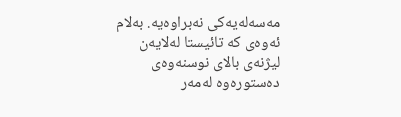مه‌سه‌له‌یه‌کى نه‌براوه‌یه‌. به‌لام ئه‌وه‌ى که‌ تائیستا له‌لایه‌ن لیژنه‌ى بالاى نوسنه‌وه‌ى ده‌ستوره‌وه‌ له‌مه‌ر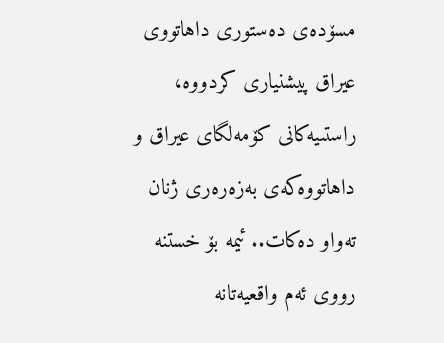مسۆده‌ى ده‌ستورى داهاتووى عیراق پیشنیارى کردووه‌، راستىیه‌کانى کۆمه‌لگاى عیراق و داهاتووه‌که‌ى به‌زه‌ره‌رى ژنان ته‌واو ده‌کات.. ئیمه‌ بۆ خستنه‌ رووى ئه‌م واقعیه‌تانه‌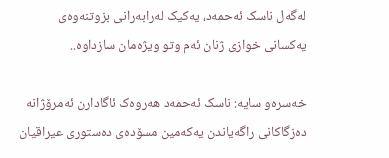له‌گه‌ل ناسک ئه‌حمه‌د، یه‌کیک له‌رابه‌رانى بزوتنه‌وه‌ى یه‌کسانى خوازى ژنان ئه‌م وتو ویژه‌مان سازداوه‌..

خه‌سره‌و سایه‌: ناسک ئه‌حمه‌د هه‌روه‌ک ئاگادارن ئه‌مرۆژانه‌ ده‌زگاکانى راگه‌یاندن یه‌که‌مین مسۆده‌ى ده‌ستورى عیراقیان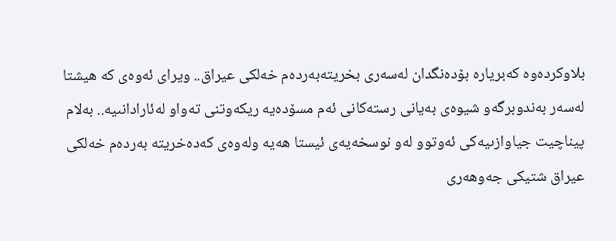بلاوکرده‌وه‌ که‌بریاره‌ بۆده‌نگدان له‌سه‌رى بخریته‌به‌رده‌م خه‌لکى عیراق.. ویراى ئه‌وه‌ى که‌ هیشتا له‌سه‌ر به‌ندوبرگه‌و شیوه‌ى به‌یانى رسته‌کانى ئه‌م مسۆده‌یه‌ ریکه‌وتنى ته‌واو له‌ئارادانىیه‌.. به‌لام پیناچیت جیاوازىیه‌کى ئه‌وتوو له‌و نوسخه‌یه‌ى ئیستا هه‌یه‌ وله‌وه‌ى که‌ده‌خریته‌ به‌رده‌م خه‌لکى عیراق شتیکى جه‌وهه‌رى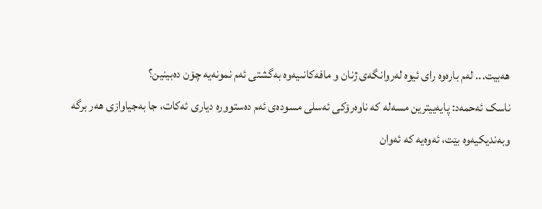هه‌بیت... له‌م باره‌وه‌ راى ئیوه‌ له‌روانگه‌ى ژنان و مافه‌کانىیه‌وه‌ به‌گشتى ئه‌م نمونه‌یه‌ چۆن ده‌بینین؟
ناسک ئه‌حمه‌د: پایه‌ییترین مسه‌له‌ که‌ ناوه‌رۆکی ئه‌سلی مسوده‌ی ئه‌م ده‌ستووره‌ دیاری ئه‌کات، جا به‌جیاوازی هه‌ر برگه‌ وبه‌ندیکیه‌وه‌ بێت، ئه‌وه‌یه‌ که‌ ئه‌وان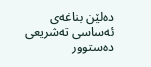ده‌لێن بناغه‌ی ئه‌ساسی ته‌شریعی ده‌ستوور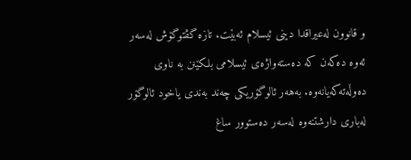و قانوون له‌عیراقدا دینی ئیسلام ئه‌بێت. تازه‌ گڤتوگۆش له‌سه‌ر ئه‌وه‌ ده‌که‌ن که‌ ده‌سته‌واژه‌ی ئیسلامی بلکێنن به‌ ناوی ده‌وڵه‌ته‌که‌یانه‌وه‌. به‌هه‌ر ئالوگۆریکی چه‌ند به‌ندی یاخود ئالوگۆر له‌باری دارشتنه‌وه‌ له‌سه‌ر ده‌ستوور ساغ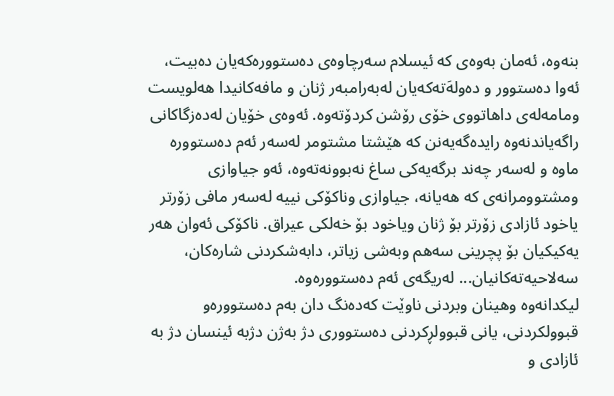بنه‌وه‌، ئه‌مان به‌وه‌ی که‌ ئیسلام سه‌رچاوه‌ی ده‌ستووره‌که‌یان ده‌بیت، ئه‌وا ده‌ستوور و ده‌وله‌َته‌که‌یان له‌به‌رامبه‌ر ژنان و مافه‌کانیدا هه‌لویست ومامه‌له‌ی داهاتووی خۆی رۆشن کردۆته‌وه‌. ئه‌وه‌ی خۆیان له‌ده‌زگاکانی راگه‌یاندنه‌وه‌ رایده‌گه‌یه‌نن که‌ هێشتا مشتومر له‌سه‌ر ئه‌م ده‌ستووره‌ ماوه‌ و له‌سه‌ر چه‌ند برگه‌یه‌کی ساغ نه‌بوونه‌ته‌وه‌، ئه‌و جیاوازی ومشتوومرانه‌ی که‌ هه‌یانه‌، جیاوازی وناکۆکی نییه‌ له‌سه‌ر مافی زۆرتر یاخود ئازادی زۆرتر بۆ ژنان ویاخود بۆ خه‌لکی عیراق. ناکۆکی ئه‌وان هه‌ر یه‌کیکیان بۆ پچرینی سه‌هم وبه‌شی زیاتر، دابه‌شکردنی شاره‌کان، سه‌لاحیه‌ته‌کانیان... له‌ریگه‌ی ئه‌م ده‌ستووره‌وه‌.
لیکدانه‌وه‌ وهینان وبردنی ناوێت که‌ده‌نگ دان به‌م ده‌ستووره‌و قبوولکردنی، یانی قبوولڕکردنی ده‌ستووری دژ به‌ژن دژبه‌ ئینسان دژ به‌ ئازادی و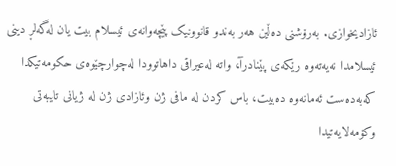ئازادیخوازی. به‌رۆشنی ده‌ڵین هه‌ر به‌ندو قانوونیک پێچه‌وانه‌ی ئیسلام بیت یان له‌گه‌لڕ دینی ئیسلامدا نه‌یه‌ته‌وه‌ رێکه‌ی پێنادرآ، واته‌ له‌عیراقی داهاتوودا له‌چوارچێوه‌ی حکومه‌تیکدا که‌به‌ده‌ست ئه‌مانه‌وه‌ ده‌بیت، باس کردن له‌ مافی ژن وئازادی ژن له‌ ژیانی تایبه‌تی وکۆمه‌لایه‌تیدا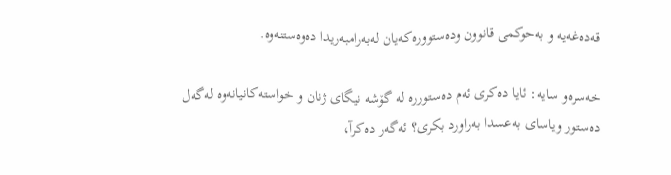قه‌ده‌غه‌یه‌ و به‌حوکمی قانوون وده‌ستووره‌که‌یان له‌به‌رامبه‌ریدا ده‌وه‌ستنه‌وه‌.

خه‌سره‌و سایه‌: ئایا ده‌کرى ئه‌م ده‌ستورره‌ له‌ گۆشه‌ نیگاى ژنان و خواسته‌کانیانه‌وه‌ له‌گه‌ل ده‌ستور ویاساى به‌عسدا به‌راورد بکرى؟ ئه‌گه‌ر ده‌کرآ،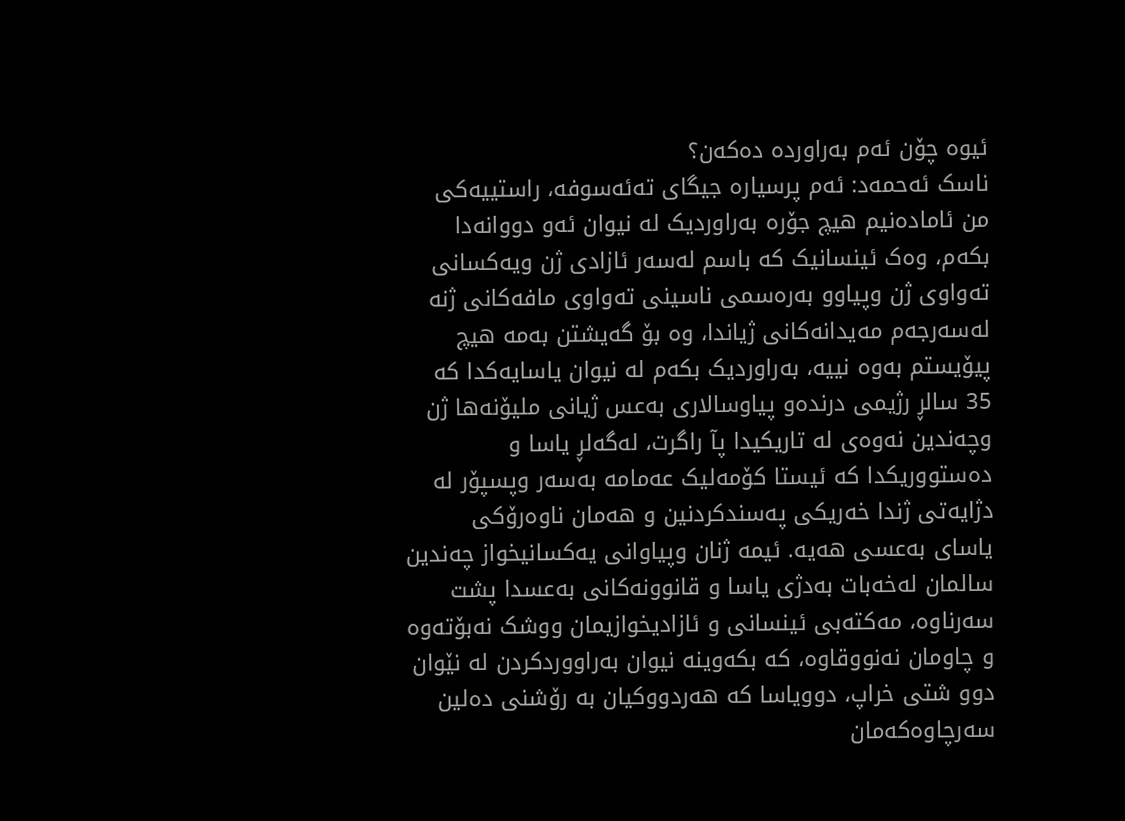ئیوه‌ چۆن ئه‌م به‌راورده‌ ده‌که‌ن؟
ناسک ئه‌حمه‌د: ئه‌م پرسیاره‌ جیگای ته‌ئه‌سوفه‌، راستییه‌کی من ئاماده‌نیم هیچ جۆره‌ به‌راوردیک له‌ نیوان ئه‌و دووانه‌دا بکه‌م، وه‌ک ئینسانیک که‌ باسم له‌سه‌ر ئازادی ژن ویه‌کسانی ته‌واوی ژن وپیاوو به‌ره‌سمی ناسینی ته‌واوی مافه‌کانی ژنه‌ له‌سه‌رجه‌م مه‌یدانه‌کانی ژیاندا، وه‌ بۆ گه‌یشتن به‌مه‌ هیچ پیۆیستم به‌وه‌ نییه‌، به‌راوردیک بکه‌م له‌ نیوان یاسایه‌کدا که‌ 35 سالڕ رژیمی درنده‌و پیاوسالاری به‌عس ژیانی ملیۆنه‌ها ژن وچه‌ندین نه‌وه‌ی له‌ تاریکیدا پآ راگرت، له‌گه‌لڕ یاسا و ده‌ستووریکدا که‌ ئیستا کۆمه‌لیک عه‌مامه‌ به‌سه‌ر وپسپۆر له‌ دژایه‌تی ژندا خه‌ریکی په‌سندکردنین و هه‌مان ناوه‌رۆکی یاسای به‌عسی هه‌یه‌. ئیمه‌ ژنان وپیاوانی یه‌کسانیخواز چه‌ندین سالمان له‌خه‌بات به‌دژی یاسا و قانوونه‌کانی به‌عسدا پشت سه‌رناوه‌، مه‌کته‌بی ئینسانی و ئازادیخوازیمان ووشک نه‌بۆته‌وه‌ و چاومان نه‌نووقاوه‌، که‌ بکه‌وینه‌ نیوان به‌راووردکردن له‌ نێوان دوو شتی خراپ، دوویاسا که‌ هه‌ردووکیان به‌ رۆشنی ده‌لین سه‌رچاوه‌که‌مان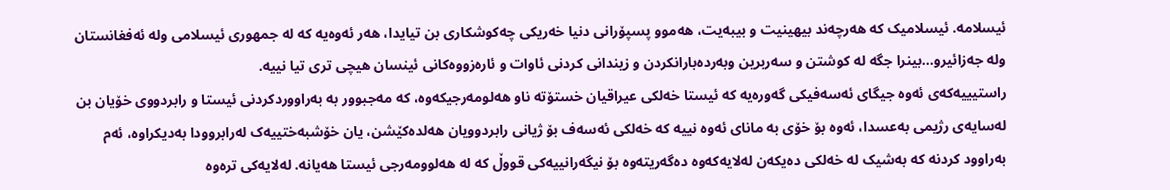ئیسلامه‌. ئیسلامیک که‌ هه‌رچه‌ند بیهینیت و بیبه‌یت، هه‌موو پسپۆرانی دنیا خه‌ریکی چه‌کوشکاری بن تیایدا، هه‌ر ئه‌وه‌یه‌ که‌ له‌ جمهوری ئیسلامی وله‌ ئه‌فغانستان وله‌ جه‌زائیرو...بینرا جگه‌ له‌ کوشتن و سه‌ربرین وبه‌رده‌بارانکردن و زیندانی کردنی ئاوات و ئاره‌زووه‌کانی ئینسان هیچی تری تیا نییه‌.
راستیییه‌که‌ی ئه‌وه‌ جیگای ئه‌سه‌فیکی گه‌وره‌یه‌ که‌ ئیستا خه‌لکی عیراقیان خستۆته‌ ناو هه‌لومه‌رجیکه‌وه‌، که‌ مه‌جبوور به‌ به‌راووردکردنی ئیستا و رابردووی خۆیان بن له‌سایه‌ی رژیمی به‌عسدا، ئه‌وه‌ بۆ خۆی به‌ مانای ئه‌وه‌ نییه‌ که‌ خه‌لکی ئه‌سه‌ف بۆ ژیانی رابردوویان هه‌لده‌کێشن، یان خۆشبه‌ختییه‌ک له‌رابروودا به‌دیکراوه‌، ئه‌م به‌راوود کردنه‌ که‌ به‌شیک له‌ خه‌لکی ده‌یکه‌ن له‌لایه‌که‌وه‌ ده‌گه‌ریته‌وه‌ بۆ نیگه‌رانییه‌کی قووڵ که‌ له‌ هه‌لوومه‌رجی ئیستا هه‌یانه‌. له‌لایه‌کی تره‌وه‌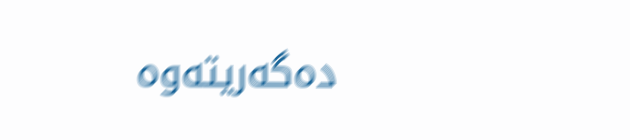ده‌گه‌ریته‌وه‌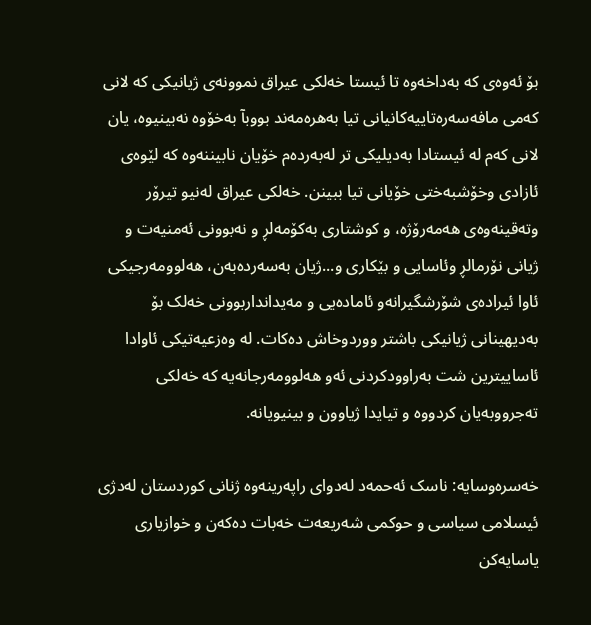بۆ ئه‌وه‌ی که‌ به‌داخه‌وه‌ تا ئیستا خه‌لکی عیراق نموونه‌ی ژیانیکی که‌ لانی که‌می مافه‌سه‌ره‌تاییه‌کانیانی تیا به‌هره‌مه‌ند بووبآ به‌خۆوه‌ نه‌بینیوه‌، یان لانی که‌م له‌ ئیستادا به‌دیلیکی تر له‌به‌رده‌م خۆیان نابیننه‌وه‌ که‌ لێوه‌ی ئازادی وخۆشبه‌ختی خۆیانی تیا ببینن. خه‌لکی عیراق له‌نیو تیرۆر وته‌قینه‌وه‌ی هه‌مه‌رۆژه‌، و کوشتاری به‌کۆمه‌لڕ و نه‌بوونی ئه‌منیه‌ت و ژیانی نۆرمالڕ وئاسایی و بێکاری و...ژیان به‌سه‌رده‌به‌ن، هه‌لوومه‌رجیکی ئاوا ئیراده‌ی شۆرشگیرانه‌و ئاماده‌یی و مه‌یدانداربوونی خه‌لک بۆ به‌دیهینانی ژیانیکی باشتر ووردوخاش ده‌کات. له‌ وه‌زعیه‌تیکی ئاوادا ئاساییترین شت به‌راوودکردنی ئه‌و هه‌لوومه‌رجانه‌یه‌ که‌ خه‌لکی ته‌جرووبه‌یان کردووه‌ و تیایدا ژیاوون و بینیویانه‌.

خه‌سره‌وسایه‌: ناسک ئه‌حمه‌د له‌دواى راپه‌رینه‌وه‌ ژنانى کوردستان له‌دژى ئیسلامى سیاسى و حوکمى شه‌ریعه‌ت خه‌بات ده‌که‌ن و خوازیارى یاسایه‌کن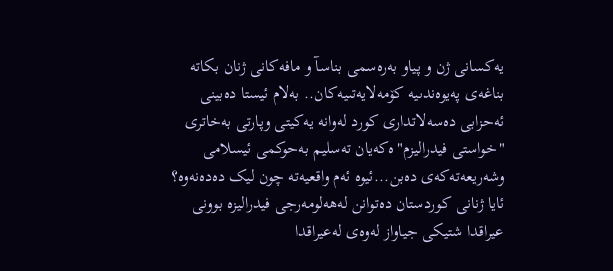یه‌کسانى ژن و پیاو به‌ره‌سمى بناسآ و مافه‌کانى ژنان بکاته‌ بناغه‌ى په‌یوه‌ندىیه‌ کۆمه‌لایه‌تىیه‌کان.. به‌لام ئیستا ده‌بینى ئه‌حزابى ده‌سه‌لاتدارى کورد له‌وانه‌ یه‌کیتى وپارتى به‌خاترى "خواستى فیدرالیزم"ه‌که‌یان ته‌سلیم به‌حوکمى ئیسلامى وشه‌ریعه‌ته‌که‌ى ده‌بن...ئیوه‌ ئه‌م واقعیه‌ته‌ چون لیک ده‌ده‌نه‌وه‌؟ ئایا ژنانى کوردستان ده‌توانن له‌هه‌لومه‌رجى فیدرالیزه‌ بوونى عیراقدا شتیکى جیاواز له‌وه‌ى له‌عیراقدا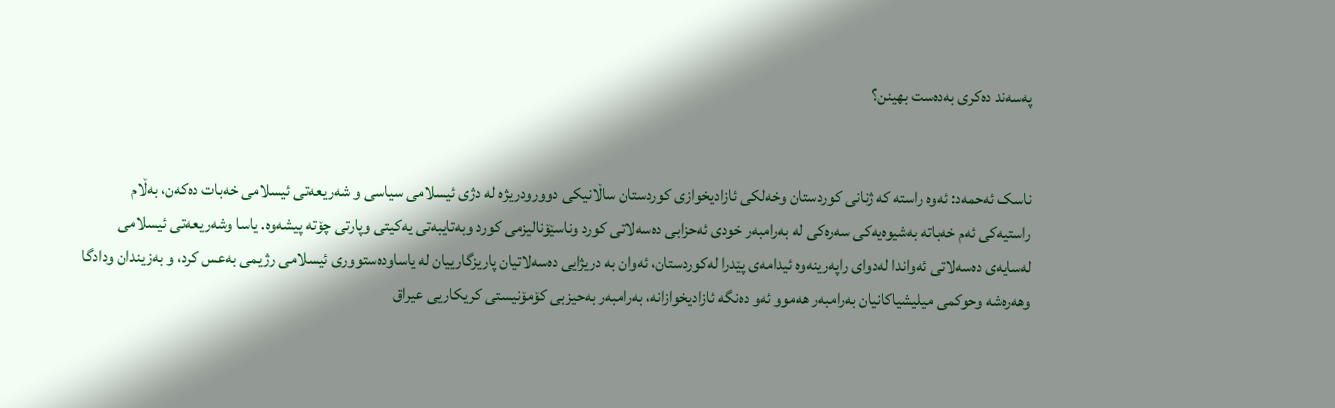په‌سه‌ند ده‌کرى به‌ده‌ست بهینن؟


ناسک ئه‌حمه‌د: ئه‌وه‌ راسته‌ که‌ ژنانی کوردستان وخه‌لکی ئازادیخوازی کوردستان ساڵانیکی دوورودریژه‌ له‌ دژی ئیسلامی سیاسی و شه‌ریعه‌تی ئیسلامی خه‌بات ده‌که‌ن، به‌ڵام راستیه‌کی ئه‌م خه‌باته‌ به‌شیوه‌یه‌کی سه‌ره‌کی له‌ به‌رامبه‌ر خودی ئه‌حزابی ده‌سه‌لاتی کورد وناسێۆنالیزمی کورد وبه‌تایبه‌تی یه‌کیتی وپارتی چۆته‌ پیشه‌وه‌. یاسا وشه‌ریعه‌تی ئیسلامی له‌سایه‌ی ده‌سه‌لاتی ئه‌واندا له‌دوای راپه‌رینه‌وه‌ ئیدامه‌ی پێدرا له‌کوردستان، ئه‌وان به‌ دریژایی ده‌سه‌لاتیان پاریزگارییان له‌ یاساوده‌ستووری ئیسلامی رژیمی به‌عس کرد، و به‌زیندان ودادگا وهه‌ره‌شه‌ وحوکمی میلیشیاکانیان به‌رامبه‌ر هه‌موو ئه‌و ده‌نگه‌ ئازادیخوازانه‌، به‌رامبه‌ر به‌حیزبی کۆمۆنیستی کریکاریی عیراق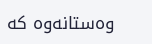وه‌ستانه‌وه‌ که‌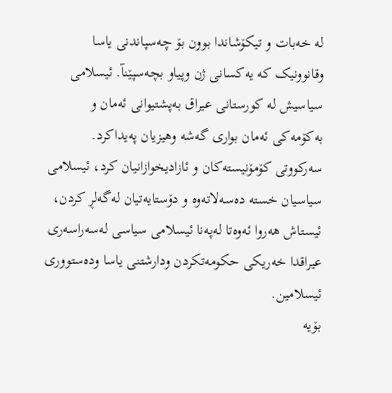له‌ خه‌بات و تیکۆشاندا بوون بۆ چه‌سپاندنی یاسا وقانوونیک که‌ یه‌کسانی ژن وپیاو بچه‌سپێنآ. ئیسلامی سیاسیش له‌ کورستانی عیراق به‌پشتیوانی ئه‌مان و به‌کۆمه‌کی ئه‌مان بواری گه‌شه‌ وهیزیان په‌یداکرد. سه‌رکووتی کۆمۆنیسته‌کان و ئازادیخوازانیان کرد، ئیسلامی سیاسیان خسته‌ ده‌سه‌لاته‌وه‌ و دۆستایه‌تیان له‌گه‌لڕ کردن، ئیستاش هه‌روا ئه‌وه‌تا له‌په‌نا ئیسلامی سیاسی له‌سه‌راسه‌ری عیراقدا خه‌ریکی حکومه‌تکردن ودارشتنی یاسا وده‌ستووری ئیسلامین.
بۆیه‌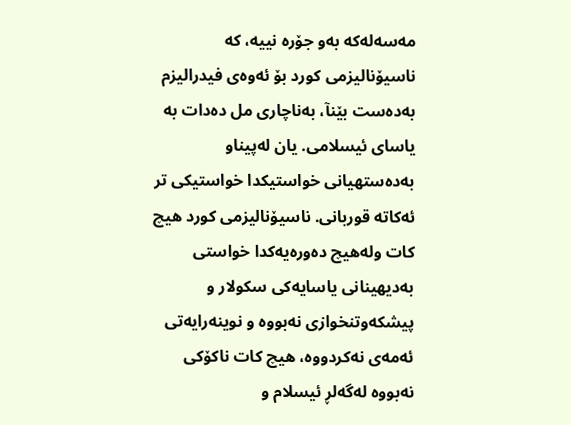مه‌سه‌له‌که‌ به‌و جۆره‌ نییه‌، که‌ ناسیۆنالیزمی کورد بۆ ئه‌وه‌ی فیدرالیزم به‌ده‌ست بێنآ، به‌ناچاری مل ده‌دات به‌ یاسای ئیسلامی. یان له‌پیناو به‌ده‌ستهیانی خواستیکدا خواستیکی تر ئه‌کاته‌ قوربانی. ناسیۆنالیزمی کورد هیچ کات وله‌هیچ ده‌وره‌یه‌کدا خواستی به‌دیهینانی یاسایه‌کی سکولار و پیشکه‌وتنخوازی نه‌بووه‌ و نوینه‌رایه‌تی ئه‌مه‌ی نه‌کردووه‌، هیچ کات ناکۆکی نه‌بووه‌ له‌گه‌لڕ ئیسلام و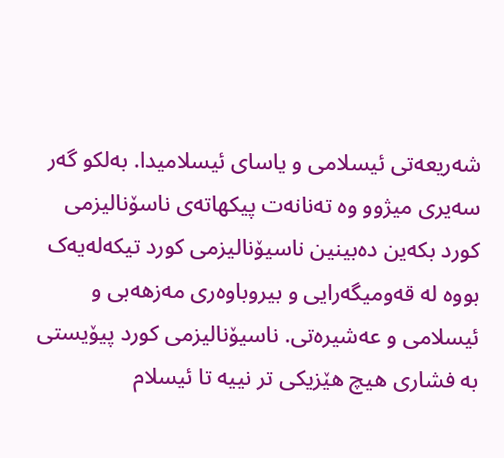شه‌ریعه‌تی ئیسلامی و یاسای ئیسلامیدا. به‌لکو گه‌ر سه‌یری میژوو وه‌ ته‌نانه‌ت پیکهاته‌ی ناسۆنالیزمی کورد بکه‌ین ده‌بینین ناسیۆنالیزمی کورد تیکه‌له‌یه‌ک بووه‌ له‌ قه‌ومیگه‌رایی و بیروباوه‌ری مه‌زهه‌بی و ئیسلامی و عه‌شیره‌تی. ناسیۆنالیزمی کورد پیۆیستی به‌ فشاری هیچ هێزیکی تر نییه‌ تا ئیسلام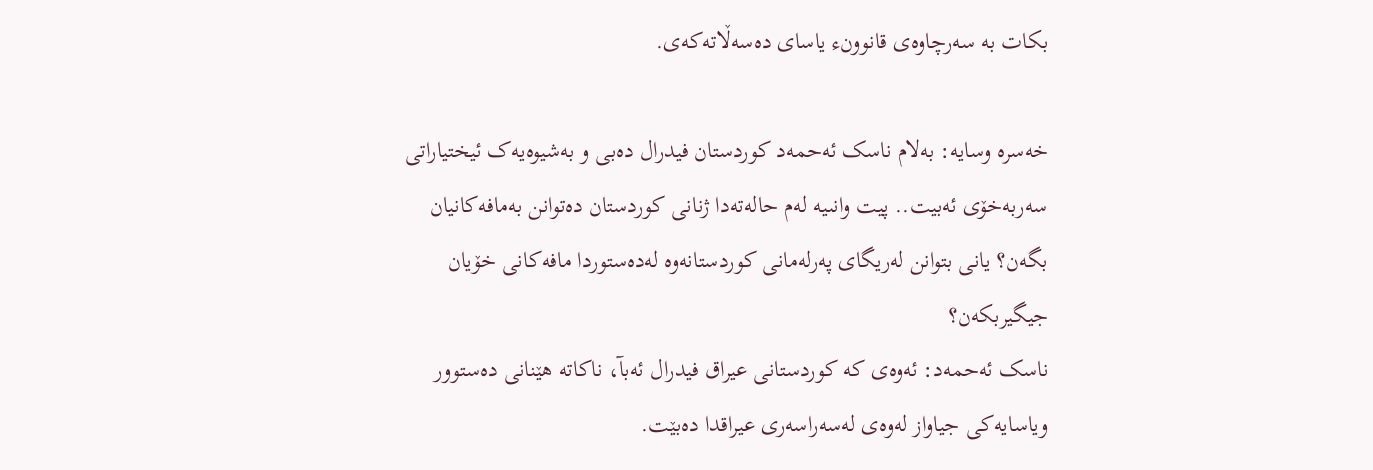بکات به‌ سه‌رچاوه‌ی قانوونء یاسای ده‌سه‌ڵاته‌که‌ی.

خه‌سره‌ وسایه‌: به‌لام ناسک ئه‌حمه‌د کوردستان فیدرال ده‌بى و به‌شیوه‌یه‌ک ئیختیاراتى سه‌ربه‌خۆى ئه‌بیت.. پیت وانىیه‌ له‌م حاله‌ته‌دا ژنانى کوردستان ده‌توانن به‌مافه‌کانیان بگه‌ن؟ یانى بتوانن له‌ریگاى په‌رله‌مانى کوردستانه‌وه‌ له‌ده‌ستوردا مافه‌کانى خۆیان جیگیربکه‌ن؟
ناسک ئه‌حمه‌د: ئه‌وه‌ی که‌ کوردستانی عیراق فیدرال ئه‌بآ، ناکاته‌ هێنانی ده‌ستوور ویاسایه‌کی جیاواز له‌وه‌ی له‌سه‌راسه‌ری عیراقدا ده‌بێت.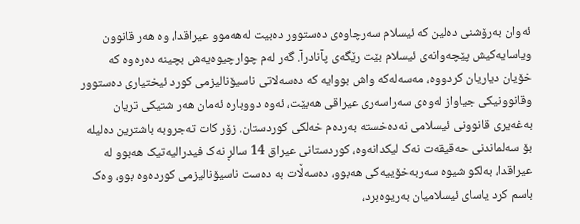ئه‌وان به‌رۆشنی ده‌لین که‌ ئیسلام سه‌رچاوه‌ی ده‌ستوور ده‌بیت له‌هه‌موو عیراقدا، وه‌ هه‌ر قانوون ویاسایه‌کیش پێچه‌وانه‌ی ئیسلام بێت رێگه‌ی پآنادرآ. گه‌ر له‌م چوارچیوه‌یه‌ش بچینه‌ ده‌ره‌وه‌ که‌ خۆیان دیاریان کردووه‌، مه‌سه‌له‌که‌ واش بووایه‌ که‌ ده‌سه‌لاتی ناسیۆنالیزمی کورد ئیختیاری ده‌ستوور وقانوونیکی جیاواز له‌وه‌ی سه‌راسه‌ری عیراقی هه‌بێت، ئه‌وه‌ دووباره‌ ئه‌مان هه‌ر شتیکی تریان به‌غه‌یری قانوونی ئیسلامی نه‌ده‌خسته‌ به‌رده‌م خه‌لکی کوردستان. زۆر کات ته‌جروبه‌ باشترین ده‌لیله‌ بۆ سه‌لماندنی حه‌قیقه‌ت نه‌ک لیکدانه‌وه‌، کوردستانی عیراق 14 سالڕ نه‌ک فیدرالیه‌تیک هه‌بوو له‌ عیراقدا، به‌لکو شیوه‌ سه‌ربه‌خۆییه‌کی هه‌بوو، ده‌سه‌ڵات به‌ ده‌ست ناسیۆنالیزمی کورده‌وه‌ بوو، وه‌ک باسم کرد یاسای ئیسلامیان به‌ریوه‌برد،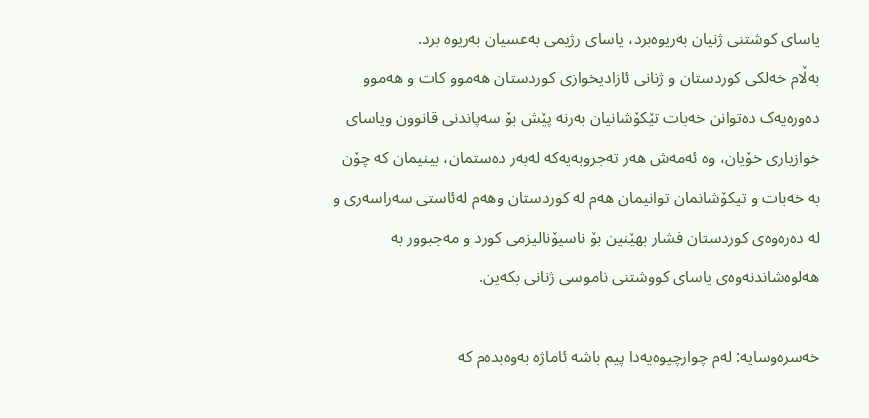یاسای کوشتنی ژنیان به‌ریوه‌برد، یاسای رژیمی به‌عسیان به‌ریوه‌ برد.
به‌ڵام خه‌لکی کوردستان و ژنانی ئازادیخوازی کوردستان هه‌موو کات و هه‌موو ده‌وره‌یه‌ک ده‌توانن خه‌بات تێکۆشانیان به‌رنه‌ پێش بۆ سه‌پاندنی قانوون ویاسای خوازیاری خۆیان، وه‌ ئه‌مه‌ش هه‌ر ته‌جروبه‌یه‌که‌ له‌به‌ر ده‌ستمان، بینیمان که‌ چۆن به‌ خه‌بات و تیکۆشانمان توانیمان هه‌م له‌ کوردستان وهه‌م له‌ئاستی سه‌راسه‌ری و له‌ ده‌ره‌وه‌ی کوردستان فشار بهێنین بۆ ناسیۆنالیزمی کورد و مه‌جبوور به‌ هه‌لوه‌شاندنه‌وه‌ی یاسای کووشتنی ناموسی ژنانی بکه‌ین.

خه‌سره‌وسایه‌: له‌م چوارچیوه‌یه‌دا پیم باشه‌ ئاماژه‌ به‌وه‌بده‌م که‌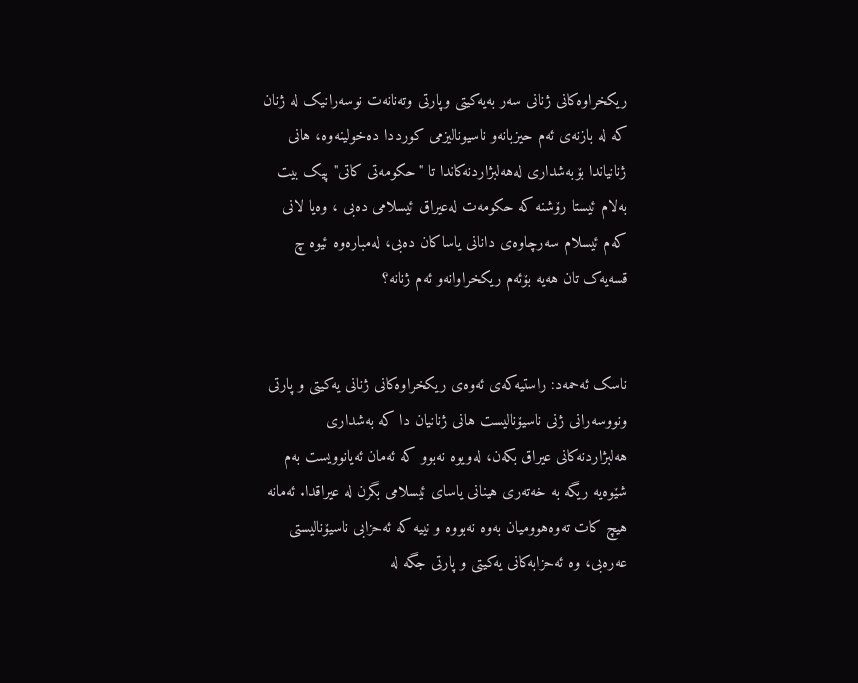ریکخراوه‌کانى ژنانى سه‌ر به‌یه‌کیتى وپارتى وته‌نانه‌ت نوسه‌رانیک له‌ ژنان که‌ له‌ بازنه‌ى ئه‌م حیزبانه‌و ناسیونالیزمى کورددا ده‌خولینه‌وه‌، هانى ژنانیاندا بۆبه‌شدارى له‌هه‌لبژاردنه‌کاندا تا "حکومه‌تى کاتى" پیک بیت به‌لام ئیستا رۆشنه‌ که‌ حکومه‌ت له‌عیراق ئیسلامى ده‌بى ، وه‌یا لانى که‌م ئیسلام سه‌رچاوه‌ى دانانى یاساکان ده‌بى، له‌مباره‌وه‌ ئیوه‌ چ قسه‌یه‌ک تان هه‌یه‌ بۆئه‌م ریکخراوانه‌و ئه‌م ژنانه‌؟


ناسک ئه‌حمه‌د: راستیه‌که‌ی ئه‌وه‌ی ریکخراوه‌کانی ژنانی یه‌کیتی و پارتی ونووسه‌رانی ژنی ناسیۆنالیست هانی ژنانیان دا که‌ به‌شداری هه‌لبژاردنه‌کانی عیراق بکه‌ن، له‌ویوه‌ نه‌بوو که‌ ئه‌مان ئه‌یانوویست به‌م شێوه‌یه‌ ریگه‌ به‌ خه‌ته‌ری هینانی یاسای ئیسلامی بگرن له‌ عیراقدا. ئه‌مانه‌ هیچ کات ته‌وه‌هوومیان به‌وه‌ نه‌بووه‌ و نییه‌ که‌ ئه‌حزابی ناسیۆنالیستی عه‌ره‌بی، وه‌ ئه‌حزابه‌کانی یه‌کیتی و پارتی جگه‌ له‌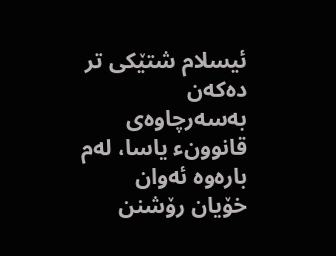ئیسلام شتێکی تر ده‌که‌ن به‌سه‌رچاوه‌ی قانوونء یاسا، له‌م باره‌وه‌ ئه‌وان خۆیان رۆشنن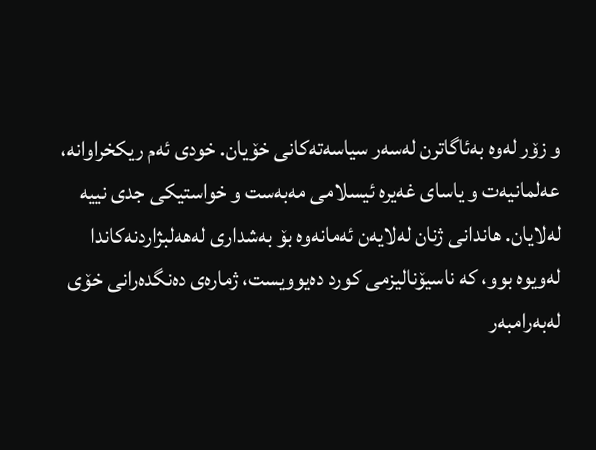و زۆر له‌وه‌ به‌ئاگاترن له‌سه‌ر سیاسه‌ته‌کانی خۆیان. خودی ئه‌م ریکخراوانه‌، عه‌لمانیه‌ت و یاسای غه‌یره‌ ئیسلامی مه‌به‌ست و خواستیکی جدی نییه‌ له‌لایان. هاندانی ژنان له‌لایه‌ن ئه‌مانه‌وه‌ بۆ به‌شداری له‌هه‌لبژاردنه‌کاندا له‌ویوه‌ بوو، که‌ ناسیۆنالیزمی کورد ده‌یوویست، ژماره‌ی ده‌نگده‌رانی خۆی له‌به‌رامبه‌ر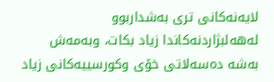لایه‌نه‌کانی تری به‌شداربوو له‌هه‌لبژاردنه‌کاندا زیاد بکات، وبه‌مه‌ش به‌شه‌ ده‌سه‌لاتی خۆی وکورسییه‌کانی زیاد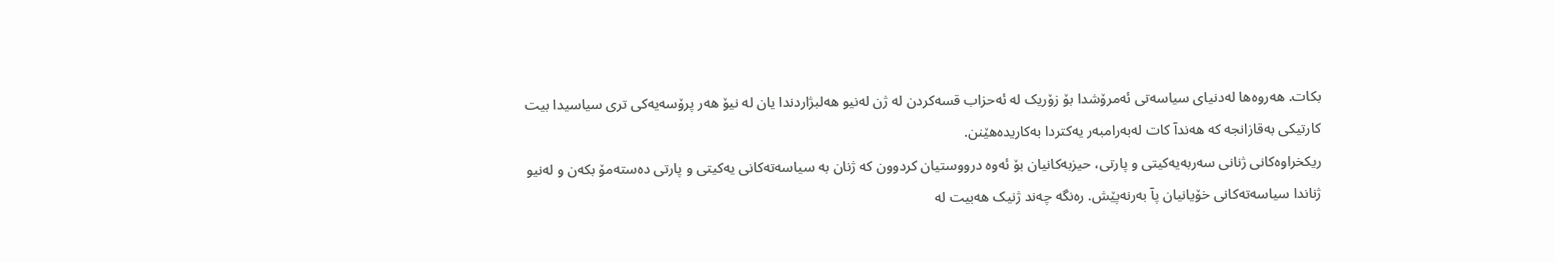بکات. هه‌روه‌ها له‌دنیای سیاسه‌تی ئه‌مرۆشدا بۆ زۆریک له‌ ئه‌حزاب قسه‌کردن له‌ ژن له‌نیو هه‌لبژاردندا یان له‌ نیۆ هه‌ر پرۆسه‌یه‌کی تری سیاسیدا بیت کارتیکی به‌قازانجه‌ که‌ هه‌ندآ کات له‌به‌رامبه‌ر یه‌کتردا به‌کاریده‌هێنن.
ریکخراوه‌کانی ژنانی سه‌ربه‌یه‌کیتی و پارتی، حیزبه‌کانیان بۆ ئه‌وه‌ درووستیان کردوون که‌ ژنان به‌ سیاسه‌ته‌کانی یه‌کیتی و پارتی ده‌سته‌مۆ بکه‌ن و له‌نیو ژناندا سیاسه‌ته‌کانی خۆیانیان پآ به‌رنه‌پێش. ره‌نگه‌ چه‌ند ژنیک هه‌بیت له‌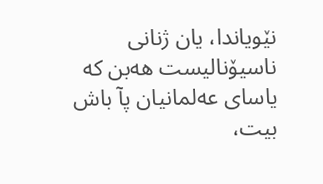نێویاندا، یان ژنانی ناسیۆنالیست هه‌بن که‌ یاسای عه‌لمانیان پآ باش بیت،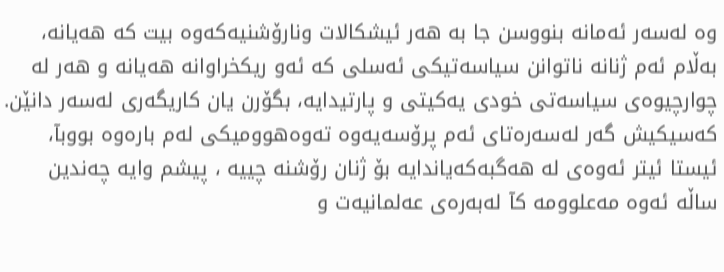وه‌ له‌سه‌ر ئه‌مانه‌ بنووسن جا به‌ هه‌ر ئیشکالات ونارۆشنیه‌که‌وه‌ بیت که‌ هه‌یانه‌، به‌ڵام ئه‌م ژنانه‌ ناتوانن سیاسه‌تیکی ئه‌سلی که‌ ئه‌و ریکخراوانه‌ هه‌یانه‌ و هه‌ر له‌ چوارچیوه‌ی سیاسه‌تی خودی یه‌کیتی و پارتیدایه‌، بگۆرن یان کاریگه‌ری له‌سه‌ر دانێن. که‌سیکیش گه‌ر له‌سه‌ره‌تای ئه‌م پرۆسه‌یه‌وه‌ ته‌وه‌هوومیکی له‌م باره‌وه‌ بووبآ، ئیستا ئیتر ئه‌وه‌ی له‌ هه‌گبه‌که‌یاندایه‌ بۆ ژنان رۆشنه‌ چییه‌ ، پیشم وایه‌ چه‌ندین ساڵه‌ ئه‌وه‌ مه‌علوومه‌ کآ له‌به‌ره‌ی عه‌لمانیه‌ت و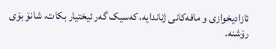ئازادیخوازی و مافه‌کانی ژناندایه‌، که‌سیک گه‌ر ئیختیار بکات، شانۆ بۆی رۆشنه‌.